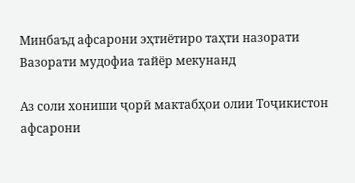Минбаъд афсарони эҳтиётиро таҳти назорати Вазорати мудофиа тайёр мекунанд

Аз соли хониши ҷорӣ мактабҳои олии Тоҷикистон афсарони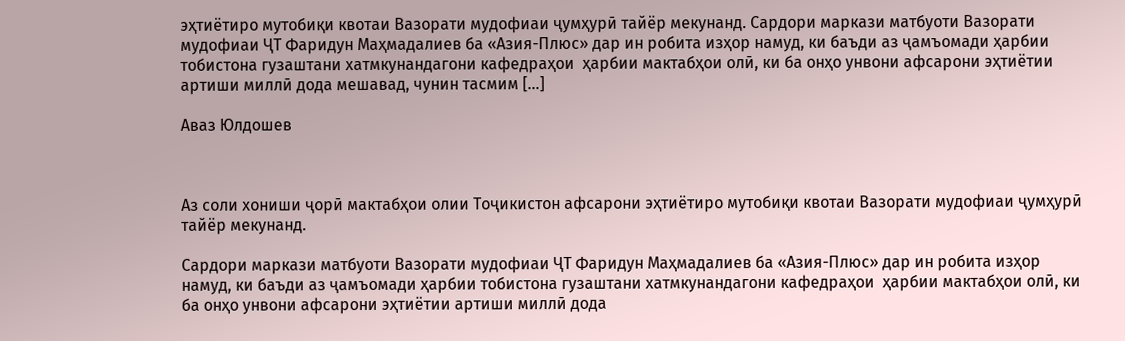эҳтиётиро мутобиқи квотаи Вазорати мудофиаи ҷумҳурӣ тайёр мекунанд. Сардори маркази матбуоти Вазорати мудофиаи ҶТ Фаридун Маҳмадалиев ба «Азия-Плюс» дар ин робита изҳор намуд, ки баъди аз ҷамъомади ҳарбии тобистона гузаштани хатмкунандагони кафедраҳои  ҳарбии мактабҳои олӣ, ки ба онҳо унвони афсарони эҳтиётии артиши миллӣ дода мешавад, чунин тасмим […]

Аваз Юлдошев



Аз соли хониши ҷорӣ мактабҳои олии Тоҷикистон афсарони эҳтиётиро мутобиқи квотаи Вазорати мудофиаи ҷумҳурӣ тайёр мекунанд.

Сардори маркази матбуоти Вазорати мудофиаи ҶТ Фаридун Маҳмадалиев ба «Азия-Плюс» дар ин робита изҳор намуд, ки баъди аз ҷамъомади ҳарбии тобистона гузаштани хатмкунандагони кафедраҳои  ҳарбии мактабҳои олӣ, ки ба онҳо унвони афсарони эҳтиётии артиши миллӣ дода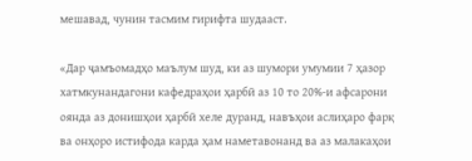мешавад, чунин тасмим гирифта шудааст.

«Дар ҷамъомадҳо маълум шуд, ки аз шумори умумии 7 ҳазор хатмкунандагони кафедраҳои ҳарбӣ аз 10 то 20%-и афсарони оянда аз донишҳои ҳарбӣ хеле дуранд, навъҳои аслиҳаро фарқ ва онҳоро истифода карда ҳам наметавонанд ва аз малакаҳои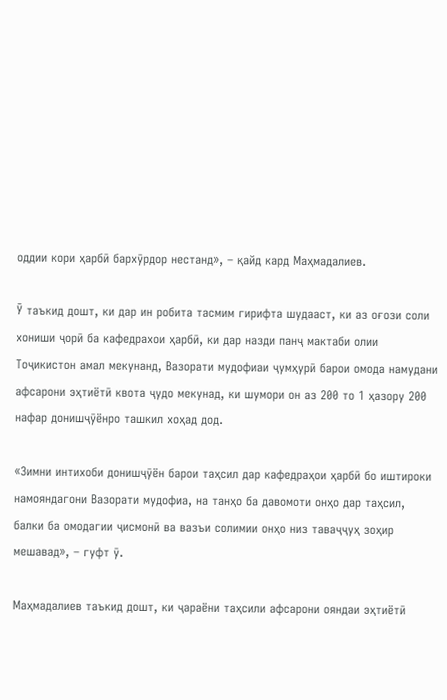оддии кори ҳарбӣ бархӯрдор нестанд», – қайд кард Маҳмадалиев.

Ӯ таъкид дошт, ки дар ин робита тасмим гирифта шудааст, ки аз оғози соли хониши ҷорӣ ба кафедрахои ҳарбӣ, ки дар назди панҷ мактаби олии Тоҷикистон амал мекунанд, Вазорати мудофиаи ҷумҳурӣ барои омода намудани афсарони эҳтиётӣ квота ҷудо мекунад, ки шумори он аз 200 то 1 ҳазору 200 нафар донишҷӯёнро ташкил хоҳад дод.

«Зимни интихоби донишҷӯён барои таҳсил дар кафедраҳои ҳарбӣ бо иштироки намояндагони Вазорати мудофиа, на танҳо ба давомоти онҳо дар таҳсил, балки ба омодагии ҷисмонӣ ва вазъи солимии онҳо низ таваҷҷуҳ зоҳир мешавад», – гуфт ӯ.

Маҳмадалиев таъкид дошт, ки ҷараёни таҳсили афсарони ояндаи эҳтиётӣ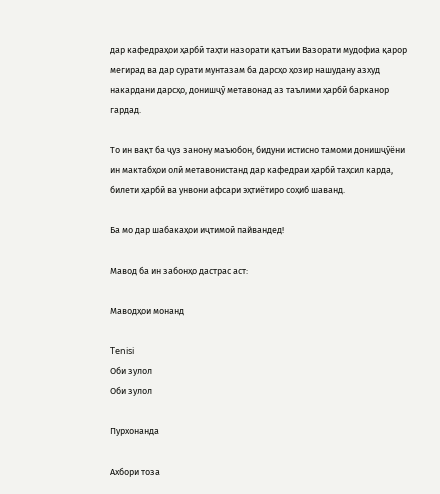дар кафедраҳои ҳарбӣ таҳти назорати қатъии Вазорати мудофиа қарор мегирад ва дар сурати мунтазам ба дарсҳо ҳозир нашудану азхуд накардани дарсҳо, донишҷӯ метавонад аз таълими ҳарбӣ барканор гардад.

То ин вақт ба ҷуз занону маъюбон, бидуни истисно тамоми донишҷӯёни ин мактабҳои олӣ метавонистанд дар кафедраи ҳарбӣ таҳсил карда, билети ҳарбӣ ва унвони афсари эҳтиётиро соҳиб шаванд.

Ба мо дар шабакаҳои иҷтимоӣ пайвандед!

Мавод ба ин забонҳо дастрас аст:

Маводҳои монанд

Tenisi
Оби зулол
Оби зулол

Пурхонанда

Ахбори тоза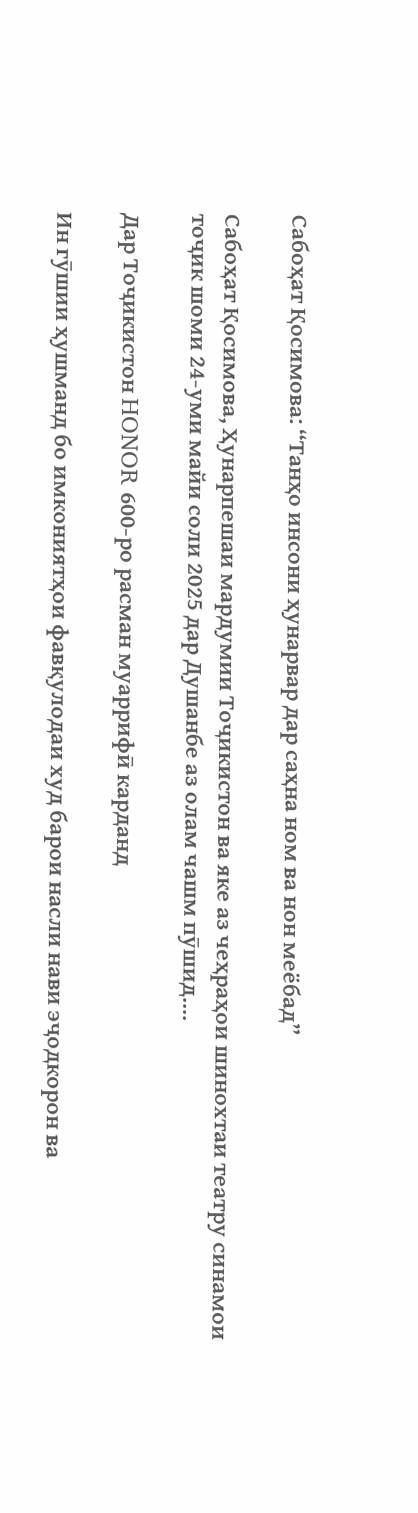Сабоҳат Қосимова: “Танҳо инсони ҳунарвар дар саҳна ном ва нон меёбад”

Сабоҳат Қосимова, Ҳунарпешаи мардумии Тоҷикистон ва яке аз чеҳраҳои шинохтаи театру синамои тоҷик шоми 24-уми майи соли 2025 дар Душанбе аз олам чашм пӯшид....

Дар Тоҷикистон HONOR 600-ро расман муаррифӣ карданд

Ин гӯшии ҳушманд бо имкониятҳои фавқулодаи худ барои насли нави эҷодкорон ва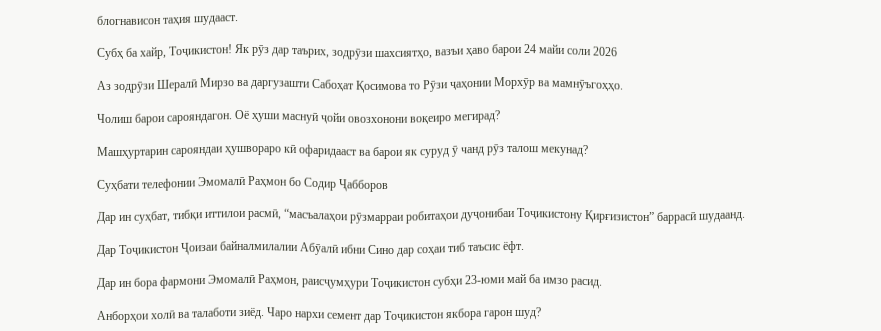блогнависон таҳия шудааст.

Субҳ ба хайр, Тоҷикистон! Як рӯз дар таърих, зодрӯзи шахсиятҳо, вазъи ҳаво барои 24 майи соли 2026

Аз зодрӯзи Шералӣ Мирзо ва даргузашти Сабоҳат Қосимова то Рӯзи ҷаҳонии Морхӯр ва мамнӯъгоҳҳо.

Чолиш барои сарояндагон. Оё ҳуши маснуӣ ҷойи овозхонони воқеиро мегирад?

Машҳуртарин сарояндаи ҳушвораро кӣ офаридааст ва барои як суруд ӯ чанд рӯз талош мекунад?

Суҳбати телефонии Эмомалӣ Раҳмон бо Содир Ҷабборов

Дар ин суҳбат, тибқи иттилои расмӣ, “масъалаҳои рӯзмарраи робитаҳои дуҷонибаи Тоҷикистону Қирғизистон” баррасӣ шудаанд.

Дар Тоҷикистон Ҷоизаи байналмилалии Абӯалӣ ибни Сино дар соҳаи тиб таъсис ёфт.

Дар ин бора фармони Эмомалӣ Раҳмон, раисҷумҳури Тоҷикистон субҳи 23-юми май ба имзо расид.

Анборҳои холӣ ва талаботи зиёд. Чаро нархи семент дар Тоҷикистон якбора гарон шуд?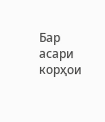Бар асари корҳои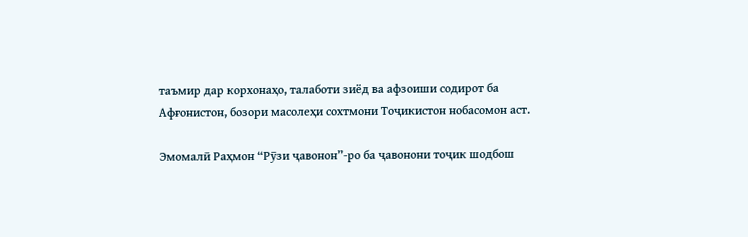таъмир дар корхонаҳо, талаботи зиёд ва афзоиши содирот ба Афғонистон, бозори масолеҳи сохтмони Тоҷикистон нобасомон аст.

Эмомалӣ Раҳмон “Рӯзи ҷавонон”-ро ба ҷавонони тоҷик шодбош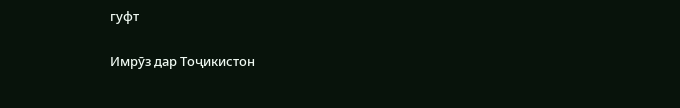гуфт

Имрӯз дар Тоҷикистон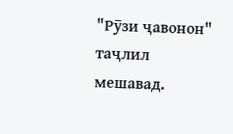"Рӯзи ҷавонон" таҷлил мешавад.